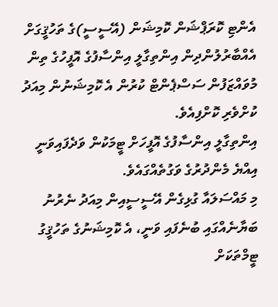އެންޓި ކޮރަޕްޝަން ކޮމިޝަން (އޭސީސީ)ގެ ތަހުޤީގަށް އެއްބާރުލުންދިން އިންތިގާލީ އިންސާފުގެ އޮފީހުގެ ތިން މުވައްޒަފުން ސަސްޕެންޓް ކުރުން އެ ކޮމިޝަނުން މިއަދު ކުށްވެރި ކޮށްފިއެވެ.
އިންތިގާލީ އިންސާފުގެ އޮފީހަށް ޓީމަކުން ވަދެފައިވަނީ އިއްޔެ މެންދުރުގެ ވަގުތެއްގައެވެ.
މި މައްސަލައާ ގުޅިގެން އޭސީސީއިން މިއަދު ނެރުނު ބަޔާނެއްގައި ބުނެފައި ވަނީ، އެ ކޮމިޝަނުގެ ތަހުޤީގު ޓީމްތަކަށް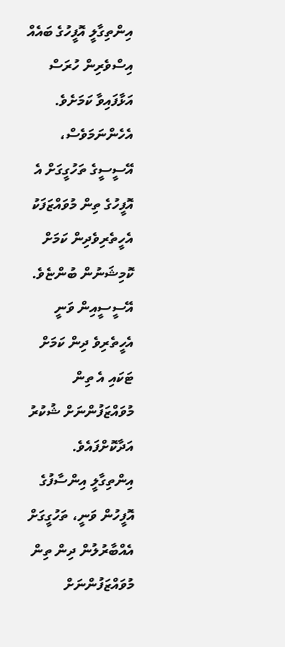އިންތިގާލީ އޮފީހުގެ ބައެއް އިސްވެރިން ހުރަސް އަޅާފައިވާ ކަމަށެވެ. އެހެންނަމަވެސް، އޭސީސީގެ ތަހުގީގަށް އެ އޮފީހުގެ ތިން މުވައްޒަފަކު އެހީތެރިވެދިން ކަމަށް ކޮމިޝަނުން ބުންޏެވެ. އޭސީސީއިން ވަނީ އެހީތެރިވެ ދިން ކަމަށް ޓަކައި އެ ތިން މުވައްޒަފުންނަށް ޝުކުރު އަދާކޮށްފައެވެ.
އިންތިގާލީ އިންސާފުގެ އޮފީހުން ވަނީ، ތަހުގީގަށް އެއްބާރުލުން ދިން ތިން މުވައްޒަފުންނަށް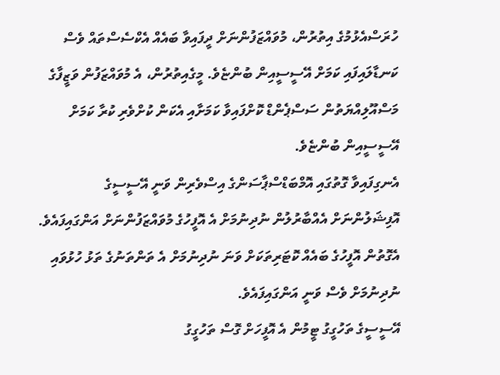ހުރަސްއެޅުމުގެ އިތުރުން، މުވައްޒަފުންނަށް ދީފައިވާ ބައެއް އެކްސެސްތައް ވެސް ކަނޑާލައިފައި ކަމަށް އޭސީސީއިން ބުންޏެވެ. މީގެއިތުރުން، އެ މުވައްޒަފުން ވަޒީފާގެ މަސްއޫލިއްޔަތުން ސަސްޕެންޑް ކޮށްފައިވާ ކަމަށާއި އެކަން ކުށްވެރި ކުރާ ކަމަށް އޭސީސީއިން ބުންޏެވެ.
އެނގިފައިވާ ގޮތުގައި އޮމްބަޑްސްޕާސަންގެ އިސްވެރިން ވަނީ އޭސީސީގެ އޮފިޝަލުންނަށް އެއްބާރުލުން ނުދިނުމަށް އެ އޮފީހުގެ މުވައްޒަފުންނަށް އަންގައިފައެވެ. އެގޮތުން އޮފީހުގެ ބައެއް ކޮޓަރިތަކަށް ވަނަ ނުދިނުމަށް އެ ތަންތަނުގެ ތަޅު ހުޅުވައި ނުދިނުމަށް ވެސް ވަނީ އަންގައިފައެވެ.
އޭސީސީގެ ތަހުގީގު ޓީމުން އެ އޮފީހަށް ގޮސް ތަހުގީގު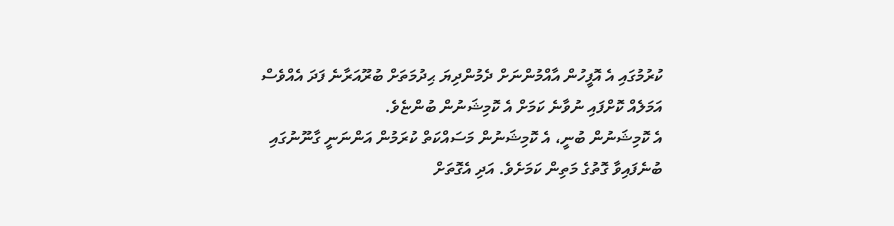ކުރުމުގައި އެ އޮފީހުން އާއްމުންނަށް ދެމުންދިޔަ ޙިދުމަތަށް ބުރޫއަރާނެ ފަދަ އެއްވެސް އަމަލެއް ކޮށްފައި ނުވާނެ ކަމަށް އެ ކޮމިޝަނުން ބުންޏެވެ.
އެ ކޮމިޝަނުން ބުނީ، އެ ކޮމިޝަނުން މަސައްކަތް ކުރަމުން އަންނަނީ ގާނޫނުގައި ބުނެފައިވާ ގޮތުގެ މަތިން ކަމަށެވެ. އަދި އެގޮތަށް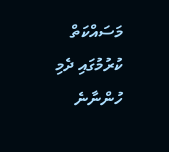މަސައްކަތް ކުރުމުގައި ދެމި ހުންނާނެ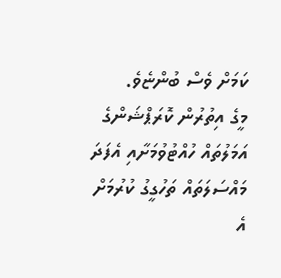ކަމަށް ވެސް ބުންޏެވެ.
މީގެ އިތުރުން ކޮރަޕްޝަންގެ އަމަލުތައް ހުއްޓުވުމަށާއި އެފަދަ މައްސަލަތައް ތަހުގީގު ކުރުމަށް އެ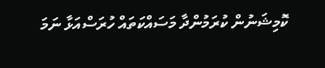ކޮމިޝަނުން ކުރަމުންދާ މަސައްކަތައް ހުރަސްއަޅާ ނަމަ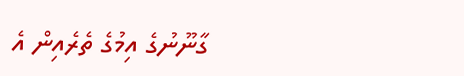ގާނޫނުގެ އިމުގެ ތެރެއިން އެ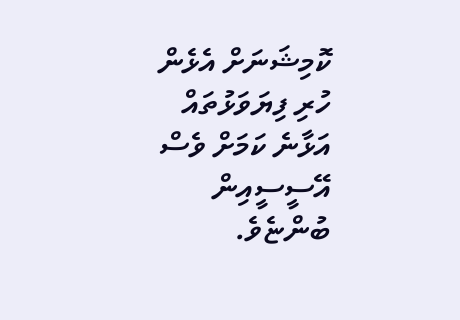ކޮމިޝަނަށް އެޅެން ހުރި ފިޔަވަޅުތައް އަޅާނެ ކަމަށް ވެސް އޭސީސީއިން ބުންޏެވެ.